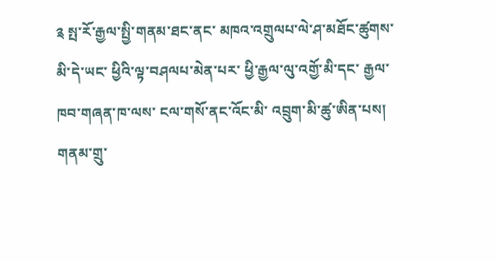༉ སྤ་རོ་རྒྱལ་སྤྱི་གནམ་ཐང་ནང་ མཁའ་འགྲུལཔ་ལེ་ཤ་མཐོང་ཚུགས་མི་དེ་ཡང་ ཕྱིའི་ལྟ་བཤལཔ་མེན་པར་ ཕྱི་རྒྱལ་ལུ་འགྱོ་མི་དང་ རྒྱལ་ཁབ་གཞན་ཁ་ལས་ ངལ་གསོ་ནང་འོང་མི་ འབྲུག་མི་ཚུ་ཨིན་པས།
གནམ་གྲུ་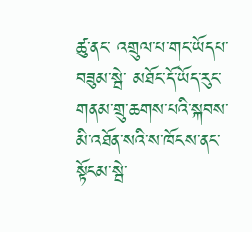ཚུ་ནང་ འགྲུལ་པ་གང་ཡོདཔ་བཟུམ་སྦེ་ མཐོང་དོ་ཡོད་རུང་ གནམ་གྲུ་ཆགས་པའི་སྐབས་ མི་འཐོན་སའི་ས་ཁོངས་ནང་ སྟོངམ་སྦེ་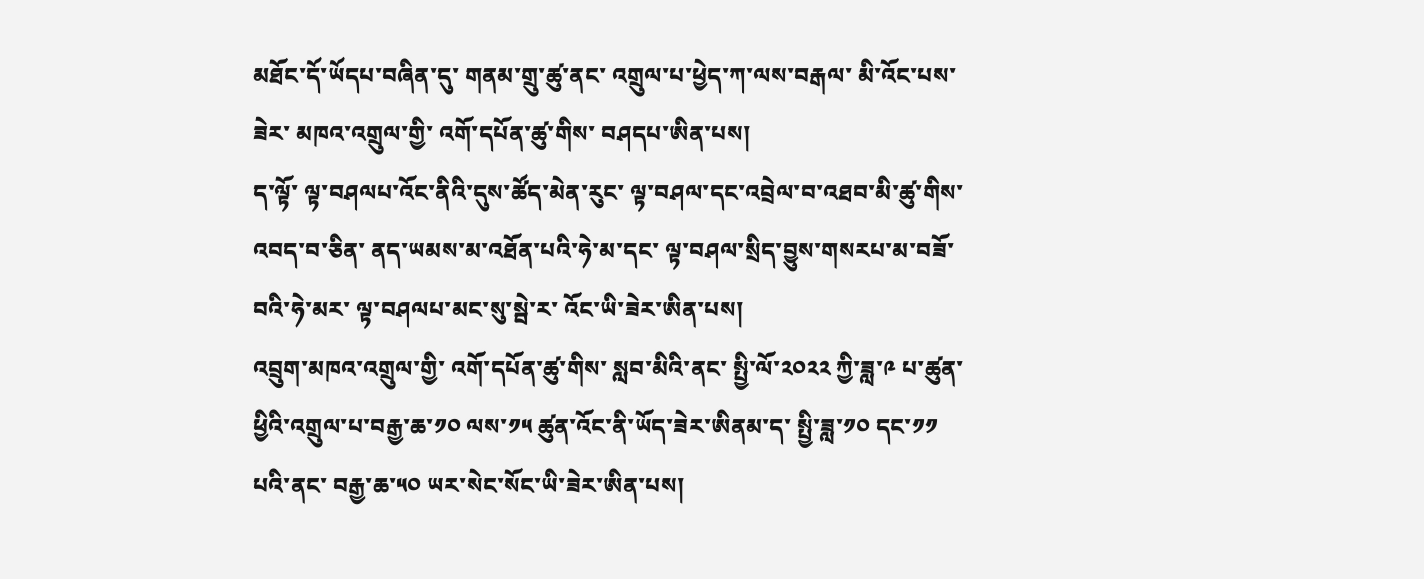མཐོང་དོ་ཡོདཔ་བཞིན་དུ་ གནམ་གྲུ་ཚུ་ནང་ འགྲུལ་པ་ཕྱེད་ཀ་ལས་བརྒལ་ མི་འོང་པས་ཟེར་ མཁའ་འགྲུལ་གྱི་ འགོ་དཔོན་ཚུ་གིས་ བཤདཔ་ཨིན་པས།
ད་ལྟོ་ ལྟ་བཤལཔ་འོང་ནིའི་དུས་ཚོད་མེན་རུང་ ལྟ་བཤལ་དང་འབྲེལ་བ་འཐབ་མི་ཚུ་གིས་འབད་བ་ཅིན་ ནད་ཡམས་མ་འཐོན་པའི་ཧེ་མ་དང་ ལྟ་བཤལ་སྲིད་བྱུས་གསརཔ་མ་བཟོ་བའི་ཧེ་མར་ ལྟ་བཤལཔ་མང་སུ་སྦེ་ར་ འོང་ཡི་ཟེར་ཨིན་པས།
འབྲུག་མཁའ་འགྲུལ་གྱི་ འགོ་དཔོན་ཚུ་གིས་ སླབ་མིའི་ནང་ སྤྱི་ལོ་༢༠༢༢ ཀྱི་ཟླ་༩ པ་ཚུན་ ཕྱིའི་འགྲུལ་པ་བརྒྱ་ཆ་༡༠ ལས་༡༥ ཚུན་འོང་ནི་ཡོད་ཟེར་ཨིནམ་ད་ སྤྱི་ཟླ་༡༠ དང་༡༡ པའི་ནང་ བརྒྱ་ཆ་༥༠ ཡར་སེང་སོང་ཡི་ཟེར་ཨིན་པས།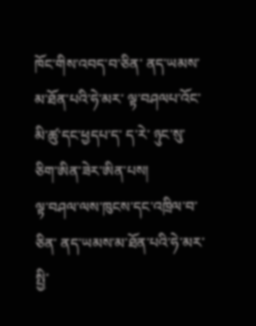ཁོང་གིས་འབད་བ་ཅིན་ ནད་ཡམས་མ་ཐོན་པའི་ཧེ་མར་ ལྟ་བཤལཔ་འོང་མི་ཚུ་དང་ཕྱདཔ་ད་ ད་རེ་ ཉུང་སུ་ཅིག་ཨིན་ཟེར་ཨིན་པས།
ལྟ་བཤལ་ལས་ཁུངས་དང་འཁྲིལ་བ་ཅིན་ ནད་ཡམས་མ་ཐོན་པའི་ཧེ་མར་ སྤྱི་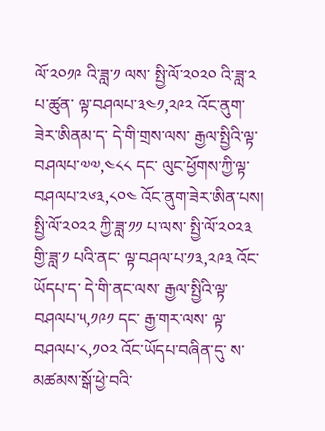ལོ་༢༠༡༩ འི་ཟླ་༡ ལས་ སྤྱི་ལོ་༢༠༢༠ འི་ཟླ་༢ པ་ཚུན་ ལྟ་བཤལཔ་༣༤༡,༢༩༢ འོང་ནུག་ཟེར་ཨིནམ་ད་ དེ་གི་གྲས་ལས་ རྒྱལ་སྤྱིའི་ལྟ་བཤལཔ་༧༧,༤༨༨ དང་ ལུང་ཕྱོགས་ཀྱི་ལྟ་བཤལཔ་༢༦༣,༨༠༤ འོང་ནུག་ཟེར་ཨིན་པས།
སྤྱི་ལོ་༢༠༢༢ ཀྱི་ཟླ་༡༡ པ་ལས་ སྤྱི་ལོ་༢༠༢༣ གྱི་ཟླ་༡ པའི་ནང་ ལྟ་བཤལ་པ་༡༣,༢༩༣ འོང་ཡོདཔ་ད་ དེ་གི་ནང་ལས་ རྒྱལ་སྤྱིའི་ལྟ་བཤལཔ་༥,༡༩༡ དང་ རྒྱ་གར་ལས་ ལྟ་བཤལཔ་༨,༡༠༢ འོང་ཡོདཔ་བཞིན་དུ་ ས་མཚམས་སྒོ་ཕྱེ་བའི་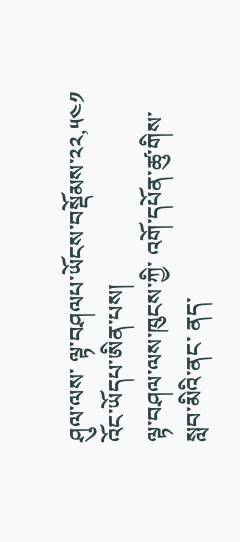ཤུལ་ལས་ ལྟ་བཤལཔ་ཡོངས་བསྡོམས་༢༢,༥༤༡ འོང་ཡོདཔ་ཨིན་པས།
ལྟ་བཤལ་ལས་ཁུངས་ཀྱི་ འགོ་དཔོན་ཚུ་གིས་ སླབ་མིའི་ནང་ ནད་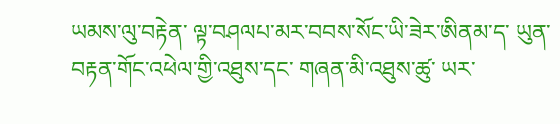ཡམས་ལུ་བརྟེན་ ལྟ་བཤལཔ་མར་བབས་སོང་ཡི་ཟེར་ཨིནམ་ད་ ཡུན་བརྟན་གོང་འཕེལ་གྱི་འཐུས་དང་ གཞན་མི་འཐུས་ཚུ་ ཡར་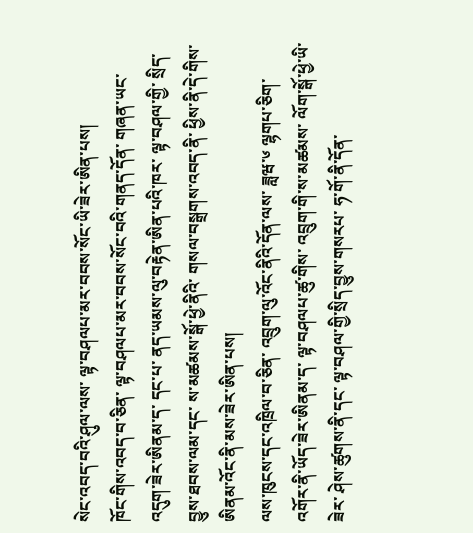སེང་འབད་བའི་ཤུལ་ལས་ ལྟ་བཤལཔ་མར་བབས་སོང་ཡི་ཟེར་ཨིན་པས།
ཁོང་གིས་འབད་བ་ཅིན་ ལྟ་བཤལཔ་མར་བབས་སོང་བའི་གནད་དོན་ གཞན་ཡང་འདུག་ཟེར་ཨིནམ་ད་ དང་པ་ ནད་ཡམས་ལུ་བརྟེན་ཨིན་པའི་ཁར་ ལྟ་བཤལ་གྱི་ སྲིད་བྱུས་ཐབས་ལམ་དང་ ས་མཚམས་སྒོ་ཕྱེ་ནིའི་ གསལ་བསྒྲགས་འབད་ནི་ ཕྱིས་ནི་དེ་གིས་ ཨིནམ་འོང་ནི་མས་ཟེར་ཨིན་པས།
ལས་ཁུངས་དང་འཁྲིལ་བ་ཅིན་ འབྲུག་ལུ་འོང་ནིའི་དོན་ལས་ ཟླཝ་༦ ལྷགཔ་ཅིག་ འགོར་ནི་ཡོད་ཟེར་ཨིནམ་ད་ ལྟ་བཤལཔ་ཚུ་གིས་ འབྲུག་གི་ས་མཚམས་ ལོག་སྒོ་ཕྱེ་ཡི་ཟེར་ ཤེས་ཚུགས་ནི་དང་ ལྟ་བཤལ་གྱི་སྲིད་བྱུས་གསརཔ་ ཧ་གོ་ནི་དོན་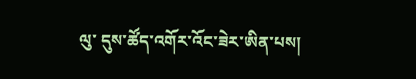ལུ་ དུས་ཚོད་འགོར་འོང་ཟེར་ཨིན་པས།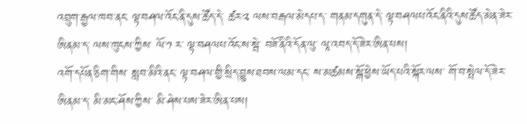འབྲུག་རྒྱལ་ཁབ་ནང་ ལྟ་བཤལ་འོང་ནི་དུས་ཚོད་དེ་ ཚར་༢ ལས་བརྒལ་མེདཔ་ད་ གནམ་དགུན་དེ་ ལྟ་བཤལཔ་འོང་ནིའི་དུས་ཚོད་མེན་ཟེར་ཨིནམ་ད་ ལས་ཁུངས་ཀྱིས་ ལོ་༡ ར་ ལྟ་བཤལཔ་འོང་ས་སྦེ་ བཟོ་ནིའི་དོན་ལུ་ ལཱ་འབད་དོ་ཟེར་ཨིན་པས།
འགོ་དཔོན་ཅིག་གིས་ སླབ་མིའི་ནང་ ལྟ་བཤལ་གྱི་སྲིད་བྱུས་ཐབས་ལམ་དང་ ས་མཚམས་སྒོ་ཕྱེས་ཡོད་པའི་སྐོར་ལས་ གོ་བ་སྤེལ་དོ་ཟེར་ཨིནམ་ད་ མི་མང་ཤོས་ཀྱིས་ མི་ཤེས་པས་ཟེར་ཨིན་པས།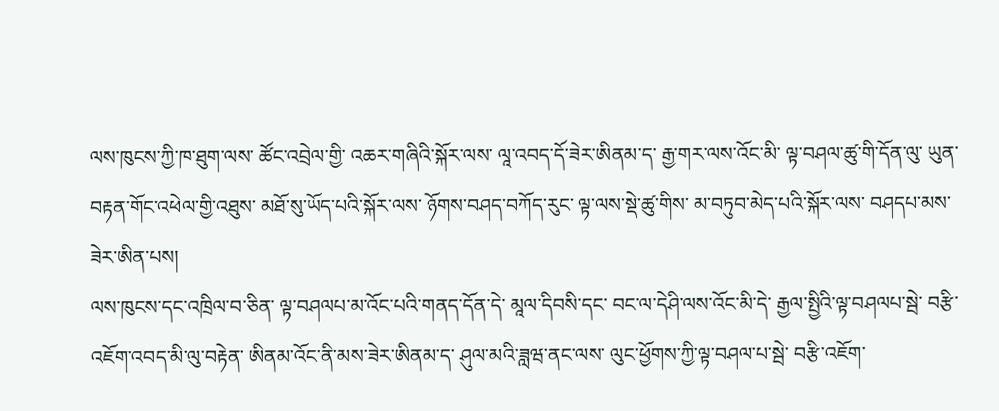ལས་ཁུངས་ཀྱི་ཁ་ཐུག་ལས་ ཚོང་འབྲེལ་གྱི་ འཆར་གཞིའི་སྐོར་ལས་ ལཱ་འབད་དོ་ཟེར་ཨིནམ་ད་ རྒྱ་གར་ལས་འོང་མི་ ལྟ་བཤལ་ཚུ་གི་དོན་ལུ་ ཡུན་བརྟན་གོང་འཕེལ་གྱི་འཐུས་ མཐོ་སུ་ཡོད་པའི་སྐོར་ལས་ ཉོགས་བཤད་བཀོད་རུང་ ལྟ་ལས་སྡེ་ཚུ་གིས་ མ་བཏུབ་མེད་པའི་སྐོར་ལས་ བཤདཔ་མས་ཟེར་ཨིན་པས།
ལས་ཁུངས་དང་འཁྲིལ་བ་ཅིན་ ལྟ་བཤལཔ་མ་འོང་པའི་གནད་དོན་དེ་ མཱལ་དིབསི་དང་ བང་ལ་དེཤི་ལས་འོང་མི་དེ་ རྒྱལ་སྤྱིའི་ལྟ་བཤལཔ་སྦེ་ བརྩི་འཇོག་འབད་མི་ལུ་བརྟེན་ ཨིནམ་འོང་ནི་མས་ཟེར་ཨིནམ་ད་ ཤུལ་མའི་ཟླཝ་ནང་ལས་ ལུང་ཕྱོགས་ཀྱི་ལྟ་བཤལ་པ་སྦེ་ བརྩི་འཇོག་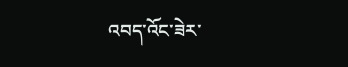འབད་འོང་ཟེར་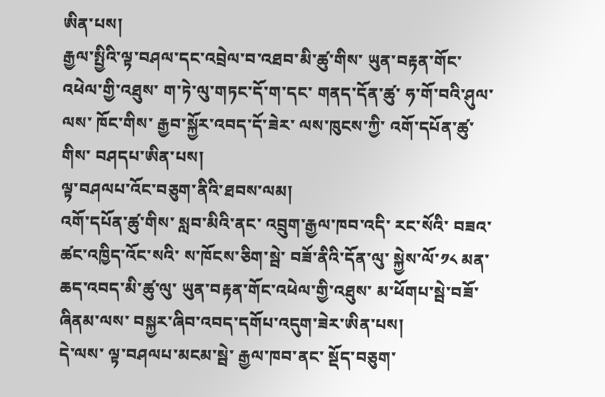ཨིན་པས།
རྒྱལ་སྤྱིའི་ལྟ་བཤལ་དང་འབྲེལ་བ་འཐབ་མི་ཚུ་གིས་ ཡུན་བརྟན་གོང་འཕེལ་གྱི་འཐུས་ ག་ཏེ་ལུ་གཏང་དོ་ག་དང་ གནད་དོན་ཚུ་ ཧ་གོ་བའི་ཤུལ་ལས་ ཁོང་གིས་ རྒྱབ་སྐྱོར་འབད་དོ་ཟེར་ ལས་ཁུངས་ཀྱི་ འགོ་དཔོན་ཚུ་གིས་ བཤདཔ་ཨིན་པས།
ལྟ་བཤལཔ་འོང་བཅུག་ནིའི་ཐབས་ལམ།
འགོ་དཔོན་ཚུ་གིས་ སླབ་མིའི་ནང་ འབྲུག་རྒྱལ་ཁབ་འདི་ རང་སོའི་ བཟའ་ཚང་འཁྱིད་འོང་སའི་ ས་ཁོངས་ཅིག་སྦེ་ བཟོ་ནིའི་དོན་ལུ་ སྐྱེས་ལོ་༡༨ མན་ཆད་འབད་མི་ཚུ་ལུ་ ཡུན་བརྟན་གོང་འཕེལ་གྱི་འཐུས་ མ་ཕོགཔ་སྦེ་བཟོ་ཞིནམ་ལས་ བསྐྱར་ཞིབ་འབད་དགོཔ་འདུག་ཟེར་ཨིན་པས།
དེ་ལས་ ལྟ་བཤལཔ་མངམ་སྦེ་ རྒྱལ་ཁབ་ནང་ སྡོད་བཅུག་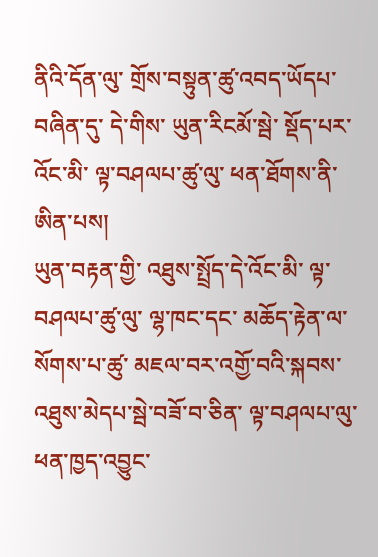ནིའི་དོན་ལུ་ གྲོས་བསྟུན་ཚུ་འབད་ཡོདཔ་བཞིན་དུ་ དེ་གིས་ ཡུན་རིངམོ་སྦེ་ སྡོད་པར་འོང་མི་ ལྟ་བཤལཔ་ཚུ་ལུ་ ཕན་ཐོགས་ནི་ཨིན་པས།
ཡུན་བརྟན་གྱི་ འཐུས་སྤྲོད་དེ་འོང་མི་ ལྟ་བཤལཔ་ཚུ་ལུ་ ལྷ་ཁང་དང་ མཆོད་རྟེན་ལ་སོགས་པ་ཚུ་ མཇལ་བར་འགྱོ་བའི་སྐབས་ འཐུས་མེདཔ་སྦེ་བཟོ་བ་ཅིན་ ལྟ་བཤལཔ་ལུ་ ཕན་ཁྱད་འབྱུང་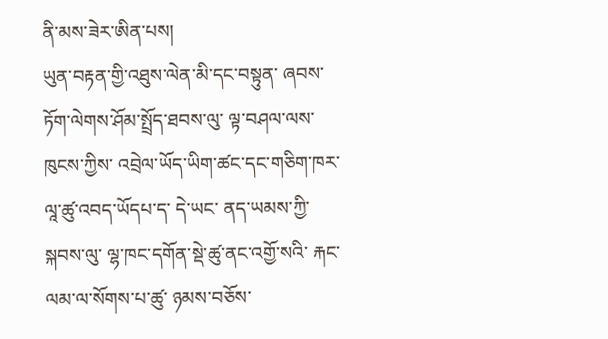ནི་མས་ཟེར་ཨིན་པས།
ཡུན་བརྟན་གྱི་འཐུས་ལེན་མི་དང་བསྟུན་ ཞབས་ཏོག་ལེགས་ཤོམ་སྤྲོད་ཐབས་ལུ་ ལྟ་བཤལ་ལས་ཁུངས་ཀྱིས་ འབྲེལ་ཡོད་ཡིག་ཚང་དང་གཅིག་ཁར་ ལཱ་ཚུ་འབད་ཡོདཔ་ད་ དེ་ཡང་ ནད་ཡམས་ཀྱི་སྐབས་ལུ་ ལྷ་ཁང་དགོན་སྡེ་ཚུ་ནང་འགྱོ་སའི་ རྐང་ལམ་ལ་སོགས་པ་ཚུ་ ཉམས་བཅོས་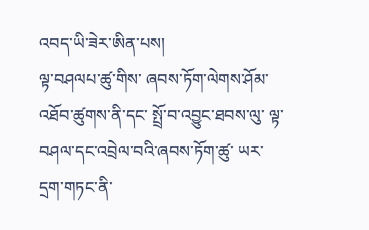འབད་ཡི་ཟེར་ཨིན་པས།
ལྟ་བཤལཔ་ཚུ་གིས་ ཞབས་ཏོག་ལེགས་ཤོམ་འཐོབ་ཚུགས་ནི་དང་ སྤྲོ་བ་འབྱུང་ཐབས་ལུ་ ལྟ་བཤལ་དང་འབྲེལ་བའི་ཞབས་ཏོག་ཚུ་ ཡར་དྲག་གཏང་ནི་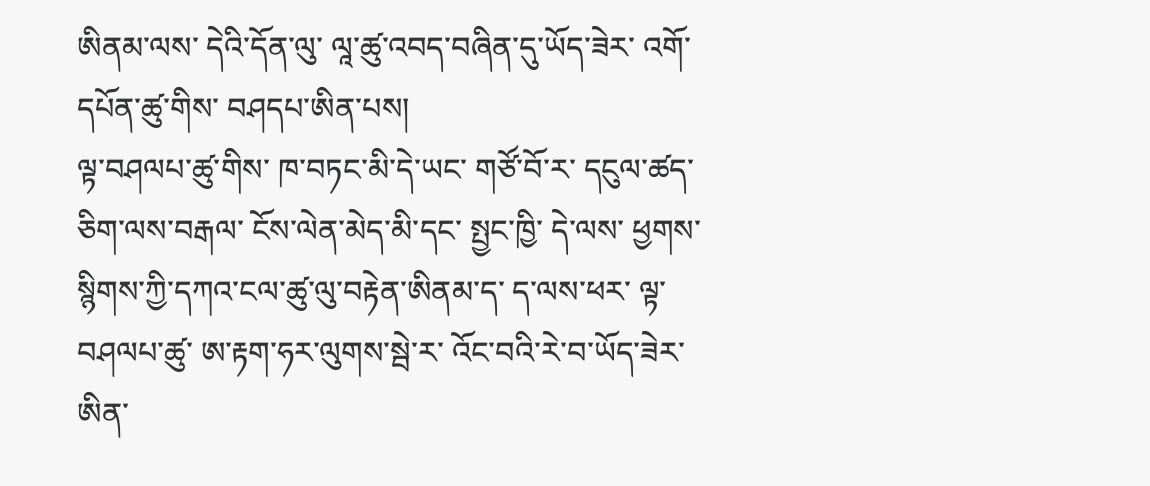ཨིནམ་ལས་ དེའི་དོན་ལུ་ ལཱ་ཚུ་འབད་བཞིན་དུ་ཡོད་ཟེར་ འགོ་དཔོན་ཚུ་གིས་ བཤདཔ་ཨིན་པས།
ལྟ་བཤལཔ་ཚུ་གིས་ ཁ་བཏང་མི་དེ་ཡང་ གཙོ་བོ་ར་ དངུལ་ཚད་ཅིག་ལས་བརྒལ་ ངོས་ལེན་མེད་མི་དང་ སྤྱང་ཁྱི་ དེ་ལས་ ཕྱགས་སྙིགས་ཀྱི་དཀའ་ངལ་ཚུ་ལུ་བརྟེན་ཨིནམ་ད་ ད་ལས་ཕར་ ལྟ་བཤལཔ་ཚུ་ ཨ་རྟག་ཧར་ལུགས་སྦེ་ར་ འོང་བའི་རེ་བ་ཡོད་ཟེར་ ཨིན་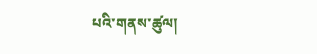པའི་གནས་ཚུལ།